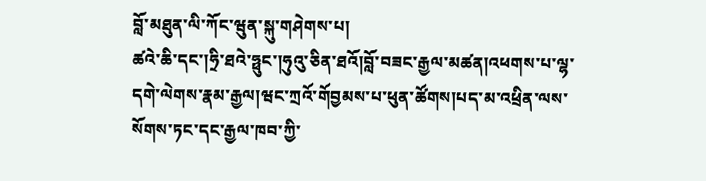བློ་མཐུན་ལི་ཀོང་ཝུན་སྐུ་གཤེགས་པ།
ཚའེ་ཆི་དང་།ཧྲི་ཐའེ་ཧྥུང་།ཧུའུ་ཅིན་ཐའོ།བློ་བཟང་རྒྱལ་མཚན།འཕགས་པ་ལྷ་དགེ་ལེགས་རྣམ་རྒྱལ།ཝང་ཀྲའོ་གོབྱམས་པ་ཕུན་ཚོགས།པད་མ་འཕྲིན་ལས་སོགས་ཏང་དང་རྒྱལ་ཁབ་ཀྱི་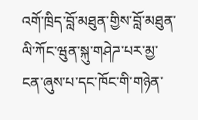འགོ་ཁྲིད་བློ་མཐུན་གྱིས་བློ་མཐུན་ལི་ཀོང་ཝུན་སྐུ་གཤེཌ་པར་མྱ་ངན་ཞུས་པ་དང་ཁོང་གི་གཉེན་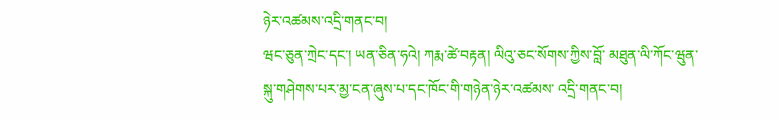ཉེར་འཚམས་འདྲི་གནང་བ།
ཝང་ཅུན་ཀྲེང་དང་། ཡན་ཅིན་ཧའེ། ཀརྨ་ཚེ་བརྟན། ལིའུ་ཅང་སོགས་ཀྱིས་བློ་ མཐུན་ལི་ཀོང་ཝུན་སྐུ་གཤེགས་པར་མྱ་ངན་ཞུས་པ་དང་ཁོང་གི་གཉེན་ཉེར་འཚམས་ འདྲི་གནང་བ།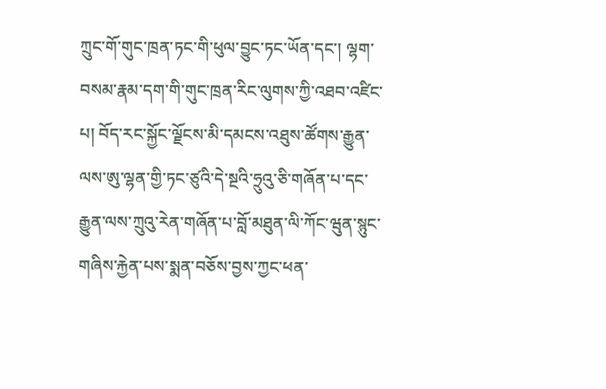ཀྲུང་གོ་གུང་ཁྲན་ཏང་གི་ཕུལ་བྱུང་ཏང་ཡོན་དང་། ལྷག་བསམ་རྣམ་དག་གི་གུང་ཁྲན་རིང་ལུགས་ཀྱི་འཐབ་འཛིང་པ། བོད་རང་སྐྱོང་ལྗོངས་མི་དམངས་འཐུས་ཚོགས་རྒྱུན་ལས་ཨུ་ལྷན་གྱི་ཏང་ཙུའི་དེ་སྔའི་ཧྲུའུ་ཅི་གཞོན་པ་དང་རྒྱུན་ལས་ཀྲུའུ་རེན་གཞོན་པ་བློ་མཐུན་ལི་ཀོང་ཝུན་སྙུང་གཞིས་རྐྱེན་པས་སྨན་བཅོས་བྱས་ཀྱང་ཕན་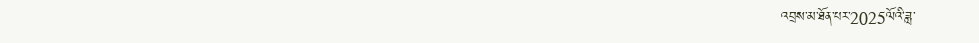འབྲས་མ་ཐོན་པར་2025ལོའི་ཟླ་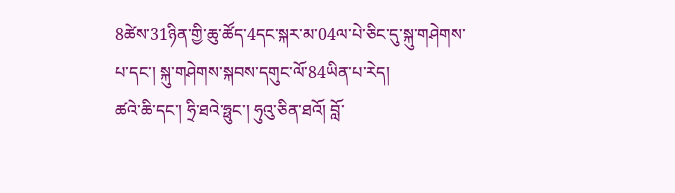8ཚེས་31ཉིན་གྱི་ཆུ་ཚོད་4དང་སྐར་མ་04ལ་པེ་ཅིང་དུ་སྐུ་གཤེགས་པ་དང་། སྐུ་གཤེགས་སྐབས་དགུང་ལོ་84ཡིན་པ་རེད།
ཚའེ་ཆི་དང་། ཧྲི་ཐའེ་ཧྥུང་། ཧུའུ་ཅིན་ཐའོ། བློ་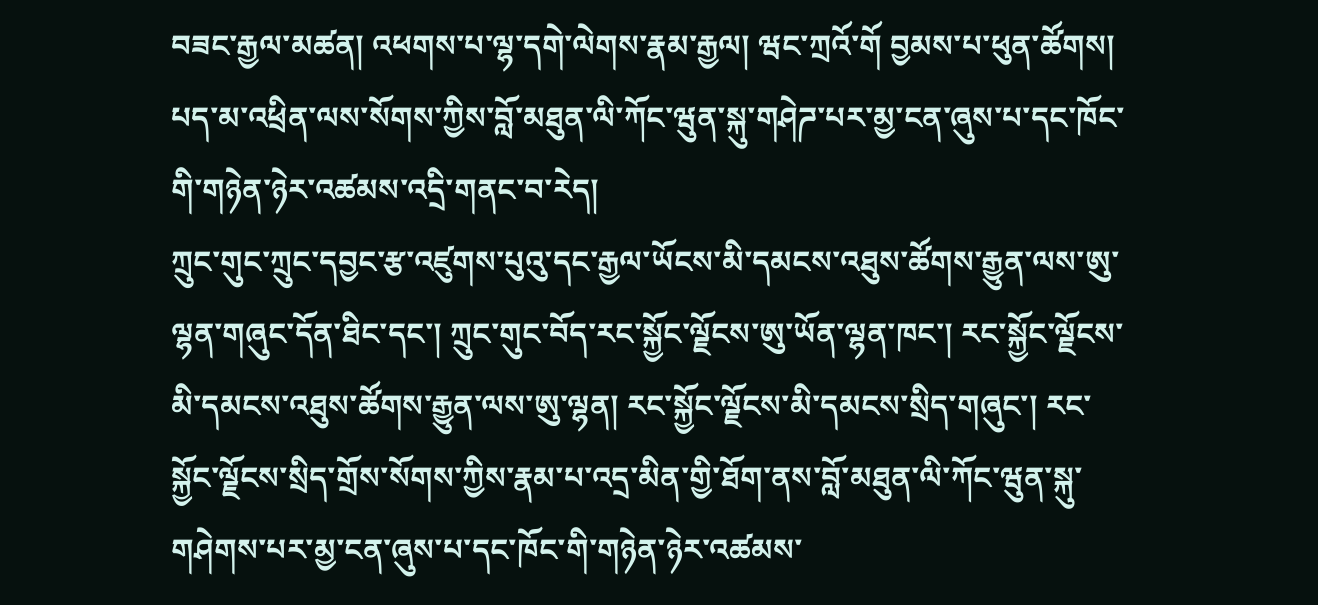བཟང་རྒྱལ་མཚན། འཕགས་པ་ལྷ་དགེ་ལེགས་རྣམ་རྒྱལ། ཝང་ཀྲའོ་གོ བྱམས་པ་ཕུན་ཚོགས། པད་མ་འཕྲིན་ལས་སོགས་ཀྱིས་བློ་མཐུན་ལི་ཀོང་ཝུན་སྐུ་གཤེཌ་པར་མྱ་ངན་ཞུས་པ་དང་ཁོང་གི་གཉེན་ཉེར་འཚམས་འདྲི་གནང་བ་རེད།
ཀྲུང་གུང་ཀྲུང་དབྱང་རྩ་འཛུགས་པུའུ་དང་རྒྱལ་ཡོངས་མི་དམངས་འཐུས་ཚོགས་རྒྱུན་ལས་ཨུ་ལྷན་གཞུང་དོན་ཐིང་དང་། ཀྲུང་གུང་བོད་རང་སྐྱོང་ལྗོངས་ཨུ་ཡོན་ལྷན་ཁང་། རང་སྐྱོང་ལྗོངས་མི་དམངས་འཐུས་ཚོགས་རྒྱུན་ལས་ཨུ་ལྷན། རང་སྐྱོང་ལྗོངས་མི་དམངས་སྲིད་གཞུང་། རང་སྐྱོང་ལྗོངས་སྲིད་གྲོས་སོགས་ཀྱིས་རྣམ་པ་འདྲ་མིན་གྱི་ཐོག་ནས་བློ་མཐུན་ལི་ཀོང་ཝུན་སྐུ་གཤེགས་པར་མྱ་ངན་ཞུས་པ་དང་ཁོང་གི་གཉེན་ཉེར་འཚམས་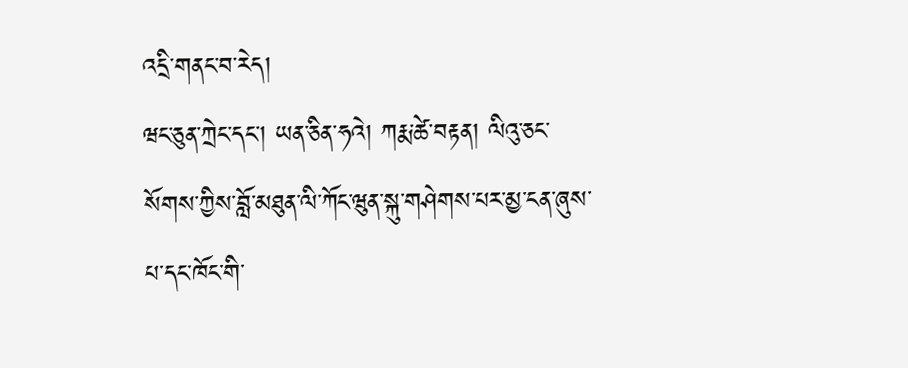འདྲི་གནང་བ་རེད།
ཝང་ཅུན་ཀྲེང་དང་། ཡན་ཅིན་ཧའེ། ཀརྨ་ཚེ་བརྟན། ལིའུ་ཅང་སོགས་ཀྱིས་བློ་མཐུན་ལི་ཀོང་ཝུན་སྐུ་གཤེགས་པར་མྱ་ངན་ཞུས་པ་དང་ཁོང་གི་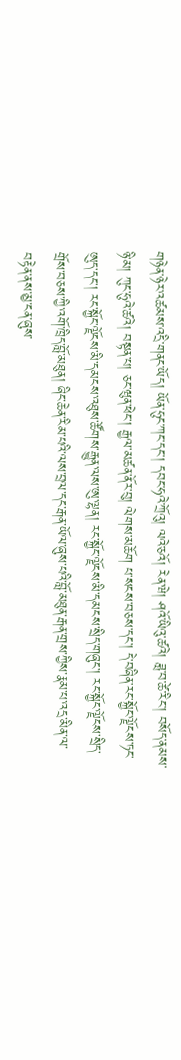གཉེན་ཉེར་འཚམས་འདྲི་གནང་ཡོད། ཡོན་ཧུང་ཀང་དང་། དབང་ཧའེ་ཀྲོའུ། ལའེ་ཅའོ། རེན་ཝེ། ཤའོ་ཡིའུ་ཚའེ། ཟླ་བ་ཚེ་རིང་། བསོད་ནམས་ཉི་མ། ཀུང་ཧུའེ་ཚའེ། བསྟན་པ། ཅང་ཝུན་ཕེང་། རྒྱལ་མཚན་ནོར་བུ། ལེགས་མཆོག པ་སངས་བཅས་དང་། དེ་བཞིན་རང་སྐྱོང་ལྗོངས་ཏང་ཨུད་དང་། རང་སྐྱོང་ལྗོངས་མི་དམངས་འཐུས་ཚོགས་རྒྱུན་ལས་ཨུ་ལྷན། རང་སྐྱོང་ལྗོངས་མི་དམངས་སྲིད་གཞུང་། རང་སྐྱོང་ལྗོངས་སྲིད་གྲོས་བཅས་ཀྱི་འགོ་ཁྲིད་བློ་མཐུན། ཞིང་ཆེན་རིམ་པའི་ལས་བྲལ་དང་རྒན་ཡོལ་ཞུས་པའི་བློ་མཐུན་རྒན་གྲས་ཀྱིས་རྣམ་པ་འདྲ་མིན་ལ་བརྟེན་ནས་མྱ་ངན་ཞུས་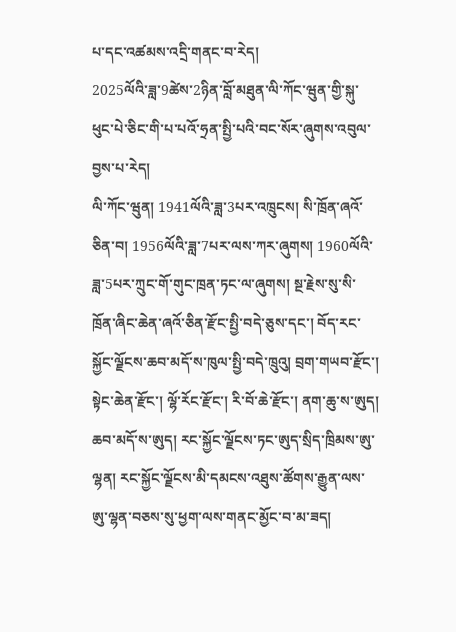པ་དང་འཚམས་འདྲི་གནང་བ་རེད།
2025ལོའི་ཟླ་9ཚེས་2ཉིན་བློ་མཐུན་ལི་ཀོང་ཝུན་གྱི་སྐུ་ཕུང་པེ་ཅིང་གི་པ་པའོ་ཧྲན་སྤྱི་པའི་བང་སོར་ཞུགས་འབུལ་བྱས་པ་རེད།
ལི་ཀོང་ཝུན། 1941ལོའི་ཟླ་3པར་འཁྲུངས། སི་ཁྲོན་ཞའོ་ཅིན་བ། 1956ལོའི་ཟླ་7པར་ལས་ཀར་ཞུགས། 1960ལོའི་ཟླ་5པར་ཀྲུང་གོ་གུང་ཁྲན་ཏང་ལ་ཞུགས། སྔ་རྗེས་སུ་སི་ཁྲོན་ཞིང་ཆེན་ཞའོ་ཅིན་རྫོང་སྤྱི་བདེ་ཅུས་དང་། བོད་རང་སྐྱོང་ལྗོངས་ཆབ་མདོ་ས་ཁུལ་སྤྱི་བདེ་ཁྲུའུ། བྲག་གཡབ་རྫོང་། སྟེང་ཆེན་རྫོང་། ལྷོ་རོང་རྫོང་། རི་བོ་ཆེ་རྫོང་། ནག་ཆུ་ས་ཨུད། ཆབ་མདོ་ས་ཨུད། རང་སྐྱོང་ལྗོངས་ཏང་ཨུད་སྲིད་ཁྲིམས་ཨུ་ལྷན། རང་སྐྱོང་ལྗོངས་མི་དམངས་འཐུས་ཚོགས་རྒྱུན་ལས་ཨུ་ལྷན་བཅས་སུ་ཕྱག་ལས་གནང་མྱོང་བ་མ་ཟད།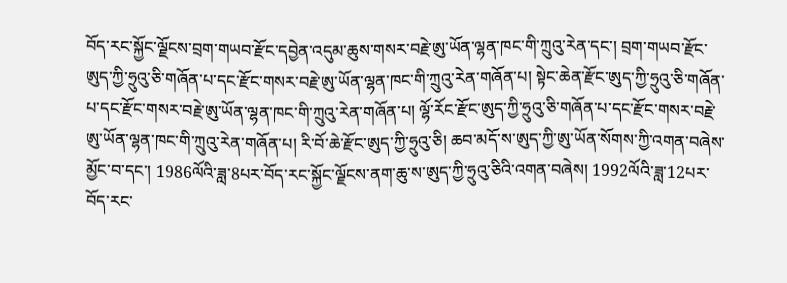བོད་རང་སྐྱོང་ལྗོངས་བྲག་གཡབ་རྫོང་དབྱེན་འདུམ་ཆུས་གསར་བརྗེ་ཨུ་ཡོན་ལྷན་ཁང་གི་ཀྲུའུ་རེན་དང་། བྲག་གཡབ་རྫོང་ཨུད་ཀྱི་ཧྲུའུ་ཅི་གཞོན་པ་དང་རྫོང་གསར་བརྗེ་ཨུ་ཡོན་ལྷན་ཁང་གི་ཀྲུའུ་རེན་གཞོན་པ། སྟེང་ཆེན་རྫོང་ཨུད་ཀྱི་ཧྲུའུ་ཅི་གཞོན་པ་དང་རྫོང་གསར་བརྗེ་ཨུ་ཡོན་ལྷན་ཁང་གི་ཀྲུའུ་རེན་གཞོན་པ། ལྷོ་རོང་རྫོང་ཨུད་ཀྱི་ཧྲུའུ་ཅི་གཞོན་པ་དང་རྫོང་གསར་བརྗེ་ཨུ་ཡོན་ལྷན་ཁང་གི་ཀྲུའུ་རེན་གཞོན་པ། རི་བོ་ཆེ་རྫོང་ཨུད་ཀྱི་ཧྲུའུ་ཅི། ཆབ་མདོ་ས་ཨུད་ཀྱི་ཨུ་ཡོན་སོགས་ཀྱི་འགན་བཞེས་མྱོང་བ་དང་། 1986ལོའི་ཟླ་8པར་བོད་རང་སྐྱོང་ལྗོངས་ནག་ཆུ་ས་ཨུད་ཀྱི་ཧྲུའུ་ཅིའི་འགན་བཞེས། 1992ལོའི་ཟླ་12པར་བོད་རང་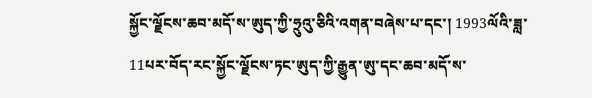སྐྱོང་ལྗོངས་ཆབ་མདོ་ས་ཨུད་ཀྱི་ཧྲུའུ་ཅིའི་འགན་བཞེས་པ་དང་། 1993ལོའི་ཟླ་11པར་བོད་རང་སྐྱོང་ལྗོངས་ཏང་ཨུད་ཀྱི་རྒྱུན་ཨུ་དང་ཆབ་མདོ་ས་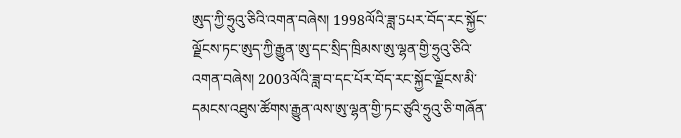ཨུད་ཀྱི་ཧྲུའུ་ཅིའི་འགན་བཞེས། 1998ལོའི་ཟླ་5པར་བོད་རང་སྐྱོང་ལྗོངས་ཏང་ཨུད་ཀྱི་རྒྱུན་ཨུ་དང་སྲིད་ཁྲིམས་ཨུ་ལྷན་གྱི་ཧྲུའུ་ཅིའི་འགན་བཞེས། 2003ལོའི་ཟླ་བ་དང་པོར་བོད་རང་སྐྱོང་ལྗོངས་མི་དམངས་འཐུས་ཚོགས་རྒྱུན་ལས་ཨུ་ལྷན་གྱི་ཏང་ཙུའི་ཧྲུའུ་ཅི་གཞོན་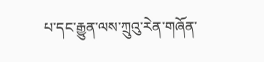པ་དང་རྒྱུན་ལས་ཀྲུའུ་རེན་གཞོན་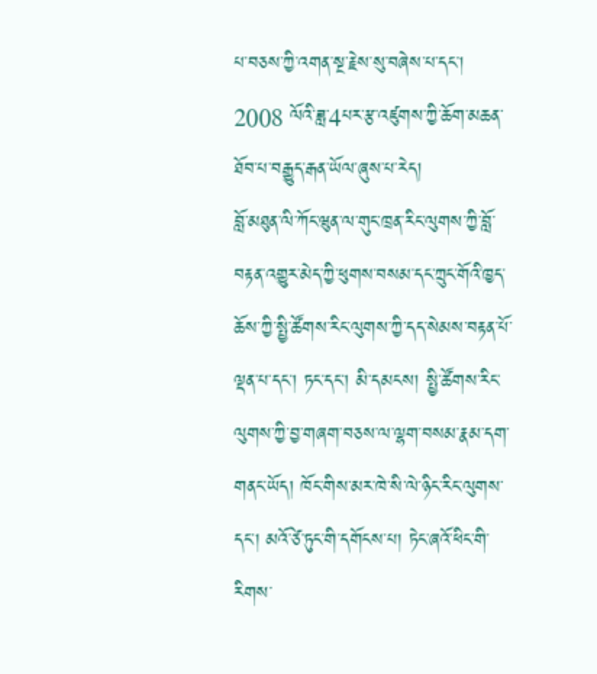པ་བཅས་ཀྱི་འགན་སྔ་རྗེས་སུ་བཞེས་པ་དང་། 2008 ལོའི་ཟླ་4པར་རྩ་འཛུགས་ཀྱི་ཆོག་མཆན་ཐོབ་པ་བརྒྱུད་རྒན་ཡོལ་ཞུས་པ་རེད།
བློ་མཐུན་ལི་ཀོང་ཝུན་ལ་གུང་ཁྲན་རིང་ལུགས་ཀྱི་བློ་བརྟན་འགྱུར་མེད་ཀྱི་ཕུགས་བསམ་དང་ཀྲུང་གོའི་ཁྱད་ཆོས་ཀྱི་སྤྱི་ཚོགས་རིང་ལུགས་ཀྱི་དད་སེམས་བརྟན་པོ་ལྡན་པ་དང་། ཏང་དང་། མི་དམངས། སྤྱི་ཚོགས་རིང་ལུགས་ཀྱི་བྱ་གཞག་བཅས་ལ་ལྷག་བསམ་རྣམ་དག་གནང་ཡོད། ཁོང་གིས་མར་ཁེ་སི་ལེ་ཉིང་རིང་ལུགས་དང་། མའོ་ཙེ་ཏུང་གི་དགོངས་པ། ཏེང་ཞའོ་ཕིང་གི་རིགས་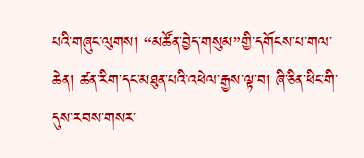པའི་གཞུང་ལུགས། “མཚོན་བྱེད་གསུམ”གྱི་དགོངས་པ་གལ་ཆེན། ཚན་རིག་དང་མཐུན་པའི་འཕེལ་རྒྱས་ལྟ་བ། ཞི་ཅིན་ཕིང་གི་དུས་རབས་གསར་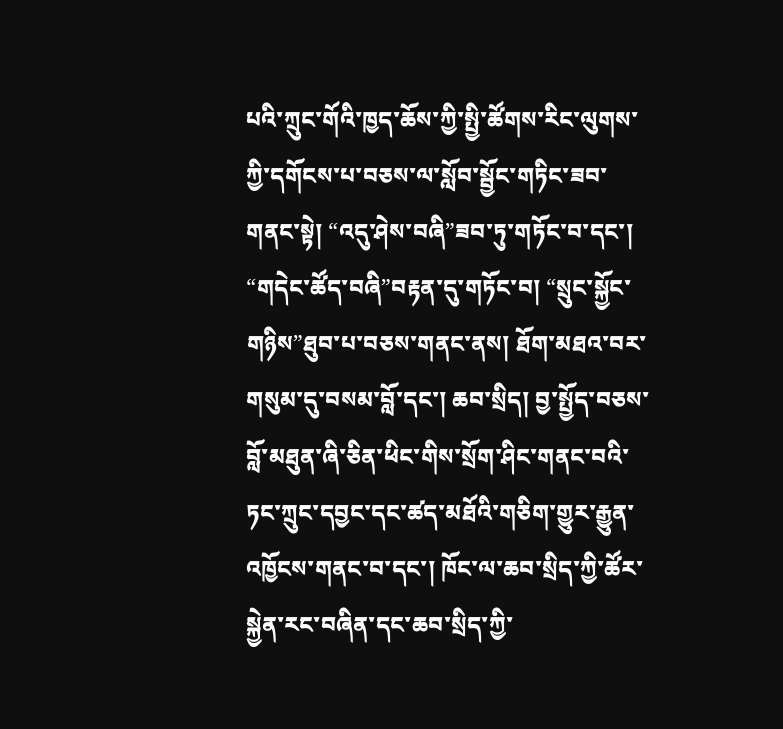པའི་ཀྲུང་གོའི་ཁྱད་ཆོས་ཀྱི་སྤྱི་ཚོགས་རིང་ལུགས་ཀྱི་དགོངས་པ་བཅས་ལ་སློབ་སྦྱོང་གཏིང་ཟབ་གནང་སྟེ། “འདུ་ཤེས་བཞི”ཟབ་ཏུ་གཏོང་བ་དང་། “གདེང་ཚོད་བཞི”བརྟན་དུ་གཏོང་བ། “སྲུང་སྐྱོང་གཉིས”ཐུབ་པ་བཅས་གནང་ནས། ཐོག་མཐའ་བར་གསུམ་དུ་བསམ་བློ་དང་། ཆབ་སྲིད། བྱ་སྤྱོད་བཅས་བློ་མཐུན་ཞི་ཅིན་ཕིང་གིས་སྲོག་ཤིང་གནང་བའི་ཏང་ཀྲུང་དབྱང་དང་ཚད་མཐོའི་གཅིག་གྱུར་རྒྱུན་འཁྱོངས་གནང་བ་དང་། ཁོང་ལ་ཆབ་སྲིད་ཀྱི་ཚོར་སྐྱེན་རང་བཞིན་དང་ཆབ་སྲིད་ཀྱི་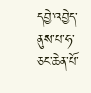དབྱེ་འབྱེད་ནུས་པ་ཧ་ཅང་ཆེན་པོ་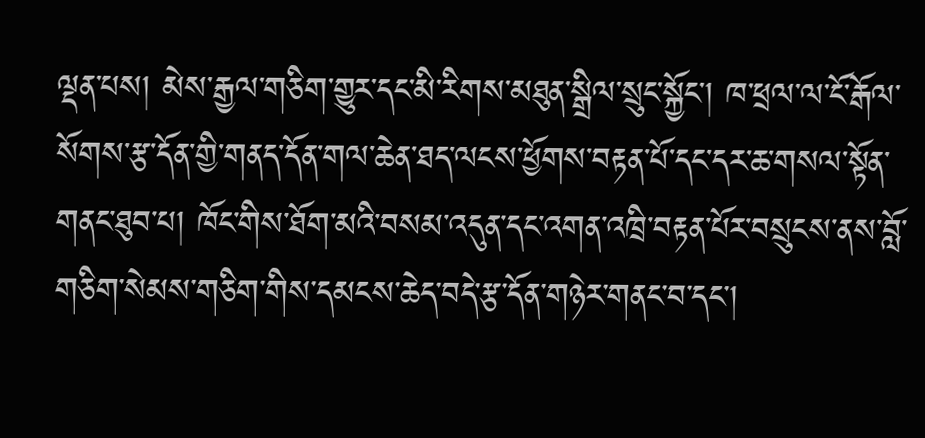ལྡན་པས། མེས་རྒྱལ་གཅིག་གྱུར་དང་མི་རིགས་མཐུན་སྒྲིལ་སྲུང་སྐྱོང་། ཁ་ཕྲལ་ལ་ངོ་རྒོལ་སོགས་རྩ་དོན་གྱི་གནད་དོན་གལ་ཆེན་ཐད་ལངས་ཕྱོགས་བརྟན་པོ་དང་དར་ཆ་གསལ་སྟོན་གནང་ཐུབ་པ། ཁོང་གིས་ཐོག་མའི་བསམ་འདུན་དང་འགན་འཁྲི་བརྟན་པོར་བསྲུངས་ནས་བློ་གཅིག་སེམས་གཅིག་གིས་དམངས་ཆེད་བདེ་རྩ་དོན་གཉེར་གནང་བ་དང་།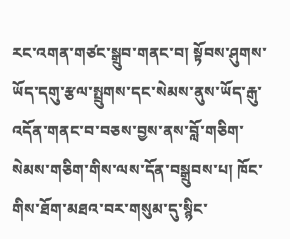རང་འགན་གཙང་སྒྲུབ་གནང་བ། སྟོབས་ཤུགས་ཡོད་དགུ་རྩལ་སྤྲུགས་དང་སེམས་ནུས་ཡོད་རྒུ་འདོན་གནང་བ་བཅས་བྱས་ནས་བློ་གཅིག་སེམས་གཅིག་གིས་ལས་དོན་བསྒྲུབས་པ། ཁོང་གིས་ཐོག་མཐའ་བར་གསུམ་དུ་སྙིང་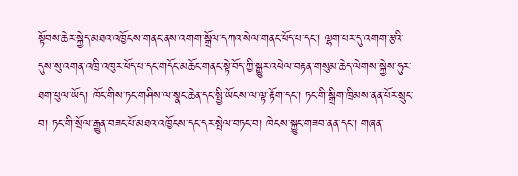སྟོབས་ཆེར་སྐྱེད་མཐའ་འཁྱོངས་གནང་ནས་འགག་སྒྲོལ་དཀའ་སེལ་གནང་ཕོད་པ་དང་། ལྷག་པར་དུ་འགག་རྩའི་དུས་སུ་འགན་འཁྲི་འཁུར་ཕོད་པ་དང་གདོང་མཆོང་གནང་སྟེ་བོད་ཀྱི་སྒྱུར་འཕེལ་བརྟན་གསུམ་ཆེད་ལེགས་སྐྱེས་ཧུར་ཐག་ཕུལ་ཡོད། ཁོང་གིས་ཏང་གཤིས་ལ་སྣང་ཆེན་དང་སྤྱི་ཡོངས་ལ་ལྟ་རྟོག་དང་། ཏང་གི་སྒྲིག་ཁྲིམས་ནན་པོར་སྲུང་བ། ཏང་གི་སྲོལ་རྒྱུན་བཟང་པོ་མཐའ་འཁྱོངས་དང་དར་སྤེལ་བཏང་བ། ཁེངས་སྐྱུང་གཟབ་ནན་དང་། གཞན་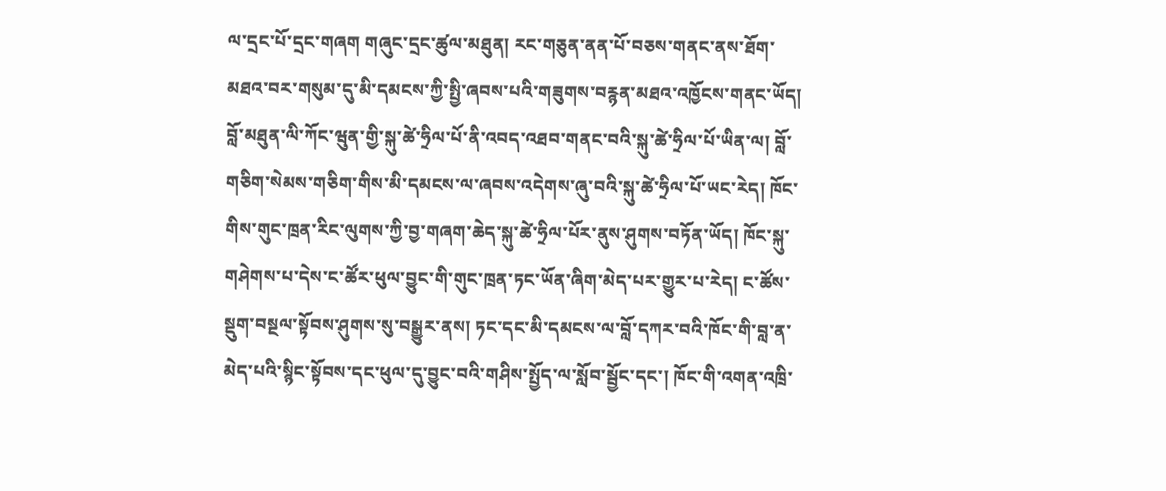ལ་དྲང་པོ་དྲང་གཞག གཞུང་དྲང་ཚུལ་མཐུན། རང་གཅུན་ནན་པོ་བཅས་གནང་ནས་ཐོག་མཐའ་བར་གསུམ་དུ་མི་དམངས་ཀྱི་སྤྱི་ཞབས་པའི་གཟུགས་བརྙན་མཐའ་འཁྱོངས་གནང་ཡོད།
བློ་མཐུན་ལི་ཀོང་ཝུན་གྱི་སྐུ་ཚེ་ཧྲིལ་པོ་ནི་འབད་འཐབ་གནང་བའི་སྐུ་ཚེ་ཧྲིལ་པོ་ཡིན་ལ། བློ་གཅིག་སེམས་གཅིག་གིས་མི་དམངས་ལ་ཞབས་འདེགས་ཞུ་བའི་སྐུ་ཚེ་ཧྲིལ་པོ་ཡང་རེད། ཁོང་གིས་གུང་ཁྲན་རིང་ལུགས་ཀྱི་བྱ་གཞག་ཆེད་སྐུ་ཚེ་ཧྲིལ་པོར་ནུས་ཤུགས་བཏོན་ཡོད། ཁོང་སྐུ་གཤེགས་པ་དེས་ང་ཚོར་ཕུལ་བྱུང་གི་གུང་ཁྲན་ཏང་ཡོན་ཞིག་མེད་པར་གྱུར་པ་རེད། ང་ཚོས་སྡུག་བསྔལ་སྟོབས་ཤུགས་སུ་བསྒྱུར་ནས། ཏང་དང་མི་དམངས་ལ་བློ་དཀར་བའི་ཁོང་གི་བླ་ན་མེད་པའི་སྙིང་སྟོབས་དང་ཕུལ་དུ་བྱུང་བའི་གཤིས་སྤྱོད་ལ་སློབ་སྦྱོང་དང་། ཁོང་གི་འགན་འཁྲི་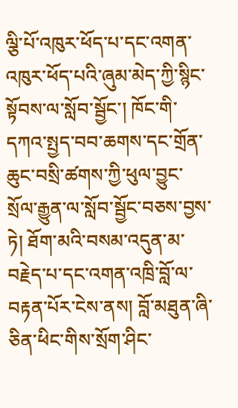ལྕི་པོ་འཁུར་ཕོད་པ་དང་འགན་འཁུར་ཕོད་པའི་ཞུམ་མེད་ཀྱི་སྙིང་སྟོབས་ལ་སློབ་སྦྱོང་། ཁོང་གི་དཀའ་སྤྱད་བབ་ཆགས་དང་གྲོན་ཆུང་བསྲི་ཚགས་ཀྱི་ཕུལ་བྱུང་སྲོལ་རྒྱུན་ལ་སློབ་སྦྱོང་བཅས་བྱས་ཏེ། ཐོག་མའི་བསམ་འདུན་མ་བརྗེད་པ་དང་འགན་འཁྲི་བློ་ལ་བརྟན་པོར་ངེས་ནས། བློ་མཐུན་ཞི་ཅིན་ཕིང་གིས་སྲོག་ཤིང་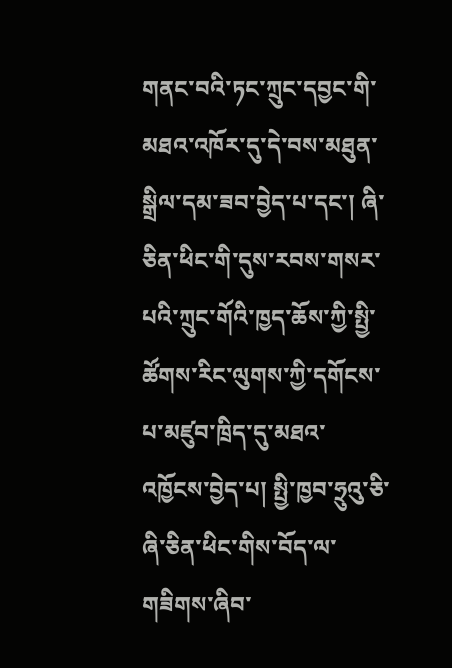གནང་བའི་ཏང་ཀྲུང་དབྱང་གི་མཐའ་འཁོར་དུ་དེ་བས་མཐུན་སྒྲིལ་དམ་ཟབ་བྱེད་པ་དང་། ཞི་ཅིན་ཕིང་གི་དུས་རབས་གསར་པའི་ཀྲུང་གོའི་ཁྱད་ཆོས་ཀྱི་སྤྱི་ཚོགས་རིང་ལུགས་ཀྱི་དགོངས་པ་མཛུབ་ཁྲིད་དུ་མཐའ་འཁྱོངས་བྱེད་པ། སྤྱི་ཁྱབ་ཧྲུའུ་ཅི་ཞི་ཅིན་ཕིང་གིས་བོད་ལ་གཟིགས་ཞིབ་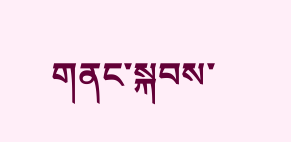གནང་སྐབས་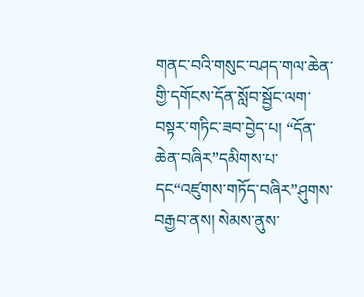གནང་བའི་གསུང་བཤད་གལ་ཆེན་གྱི་དགོངས་དོན་སློབ་སྦྱོང་ལག་བསྟར་གཏིང་ཟབ་བྱེད་པ། “དོན་ཆེན་བཞིར”དམིགས་པ་དང“འཛུགས་གཏོད་བཞིར”ཤུགས་བརྒྱབ་ནས། སེམས་ནུས་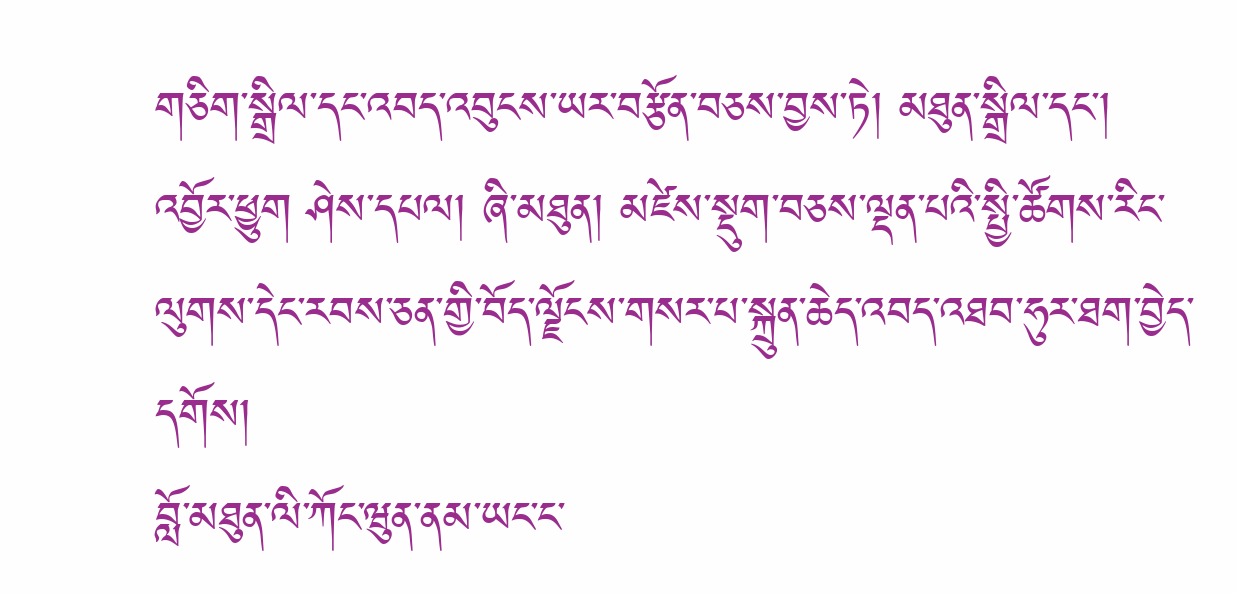གཅིག་སྒྲིལ་དང་འབད་འབུངས་ཡར་བརྩོན་བཅས་བྱས་ཏེ། མཐུན་སྒྲིལ་དང་། འབྱོར་ཕྱུག ཤེས་དཔལ། ཞི་མཐུན། མཛེས་སྡུག་བཅས་ལྡན་པའི་སྤྱི་ཚོགས་རིང་ལུགས་དེང་རབས་ཅན་གྱི་བོད་ལྗོངས་གསར་པ་སྐྲུན་ཆེད་འབད་འཐབ་ཧུར་ཐག་བྱེད་དགོས།
བློ་མཐུན་ལི་ཀོང་ཝུན་ནམ་ཡང་ང་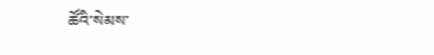ཚོའི་སེམས་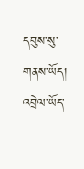དབུས་སུ་གནས་ཡོད།
འབྲེལ་ཡོད་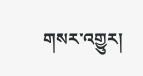གསར་འགྱུར།